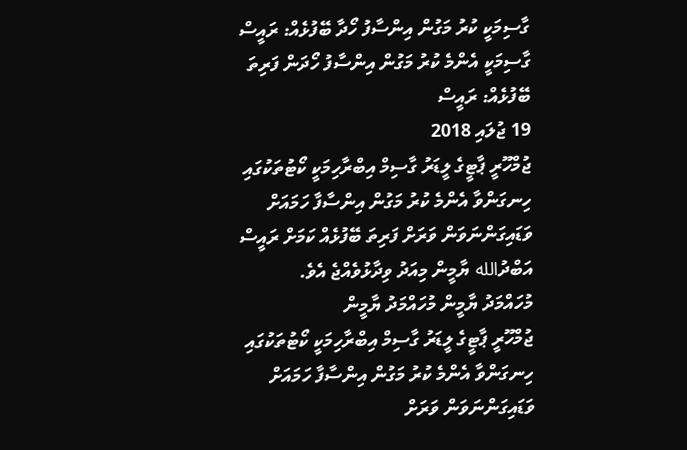ގާސިމަކީ ކުރު މަގުން އިންސާފު ހޯދާ ބޭފުޅެއް: ރައީސް
ގާސިމަކީ އެންމެ ކުރު މަގުން އިންސާފު ހޯދަން ފަރިތަ ބޭފުޅެއް: ރައީސް
19 ޖުލައި 2018
ޖުމްހޫރީ ޕާޓީގެ ލީޑަރު ގާސިމް އިބްރާހިމަކީ ކޯޓުތަކުގައި ހިނގަންވާ އެންމެ ކުރު މަގުން އިންސާފާ ހަމައަށް ވަޑައިގަންނަވަން ވަރަށް ފަރިތަ ބޭފުޅެއް ކަމަށް ރައީސް އަބްދުالله ޔާމީން މިއަދު ވިދާޅުވެއްޖެ އެވެ.
މުހައްމަދު ޔާމީން މުހައްމަދު ޔާމީން
ޖުމްހޫރީ ޕާޓީގެ ލީޑަރު ގާސިމް އިބްރާހިމަކީ ކޯޓުތަކުގައި ހިނގަންވާ އެންމެ ކުރު މަގުން އިންސާފާ ހަމައަށް ވަޑައިގަންނަވަން ވަރަށް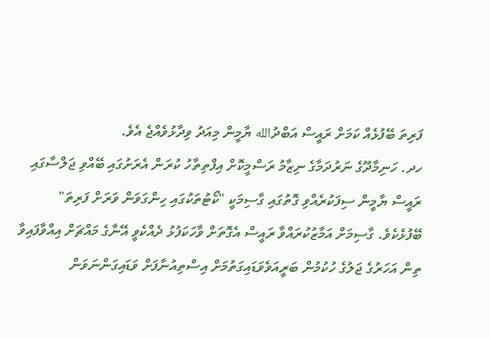ފަރިތަ ބޭފުޅެއް ކަމަށް ރައީސް އަބްދުالله ޔާމީން މިއަދު ވިދާޅުވެއްޖެ އެވެ.
ހދ. ހަނިމާދޫގެ ނަރުދަމާގެ ނިޒާމު ރަސްމީކޮށް އިފްތިތާހު ކުރަން އެރަށުގައި ބޭއްވި ޖަލްސާގައި ރައީސް ޔާމީން ސިފަކުރެއްވި ގޮތުގައި ގާސިމަކީ "ކޯޓުތަކުގައި ހިންގަވަން ވަރަށް ފަރިތަ" ބޭފުޅެކެވެ. ގާސިމަށް އަމާޒުކުރައްވާ ރައީސް އެގޮތަށް ވާހަކަފުޅު ދެއްކެވީ އޭނާގެ މައްޗަށް އިއްވާފައިވާ ތިން އަހަރުގެ ޖަލުގެ ހުކުމުން ބަރީއަވެވަޑައިގަތުމަށް އިސްތިއުނާފަށް ވަޑައިގަންނަވަން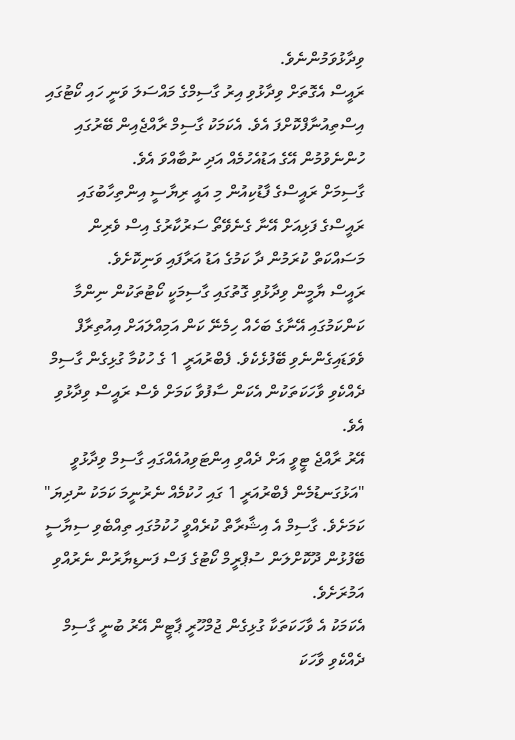ވިދާޅުވަމުންނެވެ.
ރައީސް އެގޮތަށް ވިދާޅުވި އިރު ގާސިމްގެ މައްސަލަ ވަނީ ހައި ކޯޓުގައި އިސްތިއުނާފްކޮށްފަ އެވެ. އެކަމަކު ގާސިމް ރާއްޖެއިން ބޭރުގައި ހުންނެވުމުން އޭގެ އަޑުއެހުމެއް އަދި ނުބާއްވަ އެވެ.
ގާސިމަށް ރައީސްގެ ފާޑުކިއުން މި އައީ ރިޔާސީ އިންތިހާބުގައި ރައީސްގެ ފަޅިއަށް އޭނާ ގެނެވޭތޯ ސަރުކާރުގެ އިސް ވެރިން މަސައްކަތް ކުރަމުން ދާ ކަމުގެ އަޑު އަރާފައި ވަނިކޮށެވެ.
ރައީސް ޔާމީން ވިދާޅުވި ގޮތުގައި ގާސިމަކީ ކޯޓުތަކުން ނިންމާ ކަންކަމުގައި އޭނާގެ ބަހެއް ހިމެނޭ ކަން އަމިއްލައަށް އިއުތިރާފް ވެވަޑައިގެންނެވި ބޭފުޅެކެވެ. ފެބްރުއަރީ 1 ގެ ހުކުމާ ގުޅިގެން ގާސިމް ދެއްކެވި ވާހަކަތަކުން އެކަން ސާފުވާ ކަމަށް ވެސް ރައީސް ވިދާޅުވި އެވެ.
އޭރު ރާއްޖެ ޓީވީ އަށް ދެއްވި އިންޓަވިއުއެއްގައި ގާސިމް ވިދާޅުވީ "އަޅުގަނޑުމެން ފެބްރުއަރީ 1 ގައި ހުކުމެއް ނެރުނީމަ ކަމަކު ނުދިޔަ" ކަމަށެވެ. ގާސިމް އެ އިޝާރާތް ކުރެއްވީ ހުކުމުގައި ތިއްބެވި ސިޔާސީ ބޭފުޅުން ދޫކޮށްލަން ސުޕްރީމް ކޯޓުގެ ފަސް ފަނޑިޔާރުން ނެރުއްވި އަމުރަށެވެ.
އެކަމަކު އެ ވާހަކަތަކާ ގުޅިގެން ޖުމްހޫރީ ޕާޓީން އޭރު ބުނީ ގާސިމް ދެއްކެވި ވާހަކަ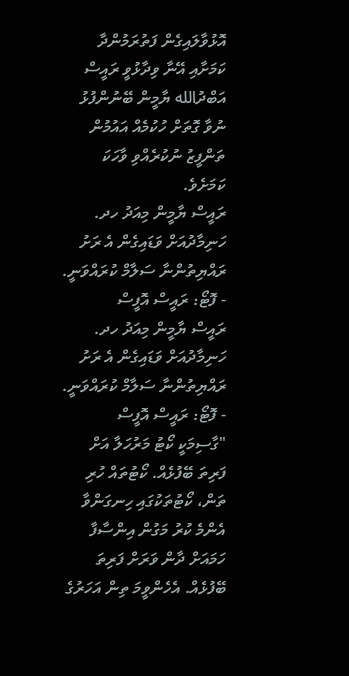އޮޅުވާލައިގެން ފަތުރަމުންދާ ކަމަށާއި އޭނާ ވިދާޅުވީ ރައީސް އަބްދުالله ޔާމީން ބޭނުންފުޅު ނުވާ ގޮތަށް ހުކުމެއް އައުމުން ތަންފީޒު ނުކުރެއްވި ވާހަކަ ކަމަށެވެ.
ރައީސް ޔާމީން މިއަދު ހދ. ހަނިމާދުއަށް ވަޑައިގެން އެ ރަށު ރައްޔިތުންނާ ސަލާމް ކުރައްވަނީ. - ފޮޓޯ: ރައީސް އޮފީސް
ރައީސް ޔާމީން މިއަދު ހދ. ހަނިމާދުއަށް ވަޑައިގެން އެ ރަށު ރައްޔިތުންނާ ސަލާމް ކުރައްވަނީ. - ފޮޓޯ: ރައީސް އޮފީސް
"ގާސިމަކީ ކޯޓު މަރުހަލާ އަށް ފަރިތަ ބޭފުޅެއް. ކޯޓުތައް ހުރި ތަން، ކޯޓުތަކުގައި ހިނގަންވާ އެންމެ ކުރު މަގުން އިންސާފާ ހަމައަށް ދާން ވަރަށް ފަރިތަ ބޭފުޅެއް. އެހެންވީމަ ތިން އަހަރުގެ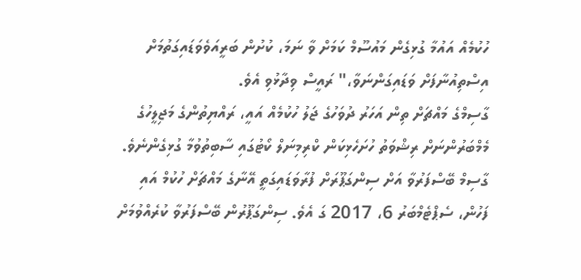ހުކުމެއް އައުމާ ގުޅިގެން މައުސޫމް ކަމަށް ވާ ނަމަ، ކުށުން ބަރީއަވެވަޑައިގަތުމަށް އިސްތިއުނާފަށް ވަޑައިގަންނަވާ،" ރައީސް ވިދާޅުވި އެވެ.
ގާސިމްގެ މައްޗަށް ތިން އަހަރު ދުވަހުގެ ޖަލު ހުކުމެއް އައީ، ރައްޔިތުންގެ މަޖިލީހުގެ މެމްބަރުންނަށް ރިޝްވަތު ހުށަހެޅިކަން ކްރިމިނަލް ކޯޓުގައި ސާބިތުވުމާ ގުޅިގެންނެވެ.
ގާސިމް ބޭސްފަރުވާ އަށް ސިންގަޕޫރަށް ފުރާވަޑައިގަތީ އޭނާގެ މައްޗަށް ހުކުމް އައި ފަހުން، ސެޕްޓެމްބަރު 6، 2017 ގަ އެވެ. ސިންގަޕޫރުން ބޭސްފަރުވާ ކުރެއްވުމަށް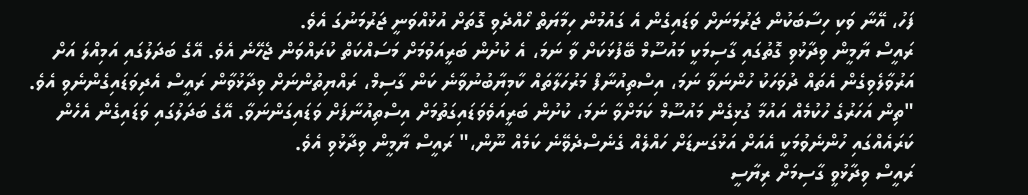ފަހު، އޭނާ ވަކި ހިސާބަކުން ޖަރުމަނަށް ވަޑައިގެން އެ ގައުމުން ހިމާޔަތް ހޯއްދެވި ގޮތަށް އުޅުއްވަނީ ޖަރުމަނުގަ އެވެ.
ރައީސް ޔާމީން ވިދާޅުވި ގޮތުގައި ގާސިމަކީ މައުސޫމް ބޭފުޅަކަށް ވާ ނަމަ، އެ ކުށުން ބަރީއަވުމަށް މަސައްކަތް ކުރައްވަން ޖެހޭނެ އެވެ. އޭގެ ބަދަލުގައި އަމިއްލަ އަށް އަރުވާލެވިގެން އެތައް ދުވަހަކު ހުންނަވާ ނަމަ، އިސްތިއުނާފް މަރުހަލާތައް ކާމިޔާބުނުވާނެ ކަން ގާސިމް، ރައްޔިތުންނަށް ވިދާޅުވާން ރައީސް އެދިވަޑައިގެންނެވި އެވެ.
"ތިން އަހަރުގެ ހުކުމެއް އައުމާ ގުޅިގެން މައުސޫމް ކަމަށްވާ ނަމަ، ކުށުން ބަރީއަވެވަޑައިގަތުމަށް އިސްތިއުނާފަށް ވަޑައިގަންނަވާ. އޭގެ ބަދަލުގައި ވަޑައިގެން އެހެން ކަރައެއްގައި ހުންނެވުމަކީ އެއަށް އަޅުގަނޑަށް ހައްލެއް ގެނެސްދެވޭނެ ކަމެއް ނޫން،" ރައީސް ޔާމީން ވިދާޅުވި އެވެ.
ރައީސް ވިދާޅުވީ ގާސިމަށް ރިޔާސީ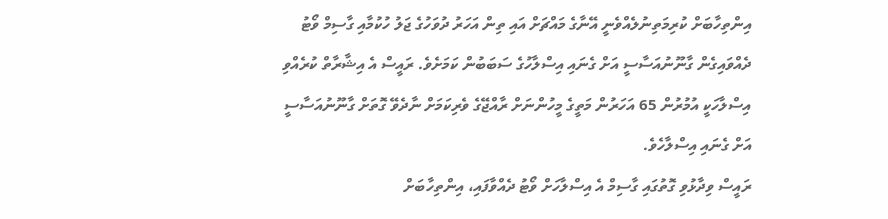އިންތިހާބަށް ކުރިމަތިނުލެއްވެނީ އޭނާގެ މައްޗަށް އައި ތިން އަހަރު ދުވަހުގެ ޖަލު ހުކުމާއި ގާސިމް ވޯޓު ދެއްވައިގެން ގާނޫނުއަސާސީ އަށް ގެނައި އިސްލާހުގެ ސަބަބުން ކަމަށެވެ. ރައީސް އެ އިޝާރާތް ކުރެއްވި އިސްލާހަކީ އުމުރުން 65 އަހަރުން މަތީގެ މީހުންނަށް ރާއްޖޭގެ ވެރިކަމަށް ނާދެވޭ ގޮތަށް ގާނޫނުއަސާސީ އަށް ގެނައި އިސްލާހެވެ.
ރައީސް ވިދާޅުވި ގޮތުގައި ގާސިމް އެ އިސްލާހަށް ވޯޓު ދެއްވާފައި، އިންތިހާބަށް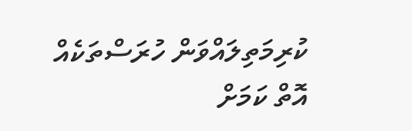ކުރިމަތިލައްވަން ހުރަސްތަކެއް އޮތް ކަމަށް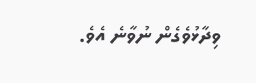ވިދާޅުވެގެން ނުވާނެ އެވެ.